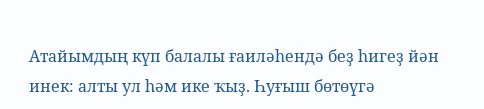Атайымдың күп балалы ғаиләһендә беҙ һигеҙ йән инек: алты ул һәм ике ҡыҙ. Һуғыш бөтөүгә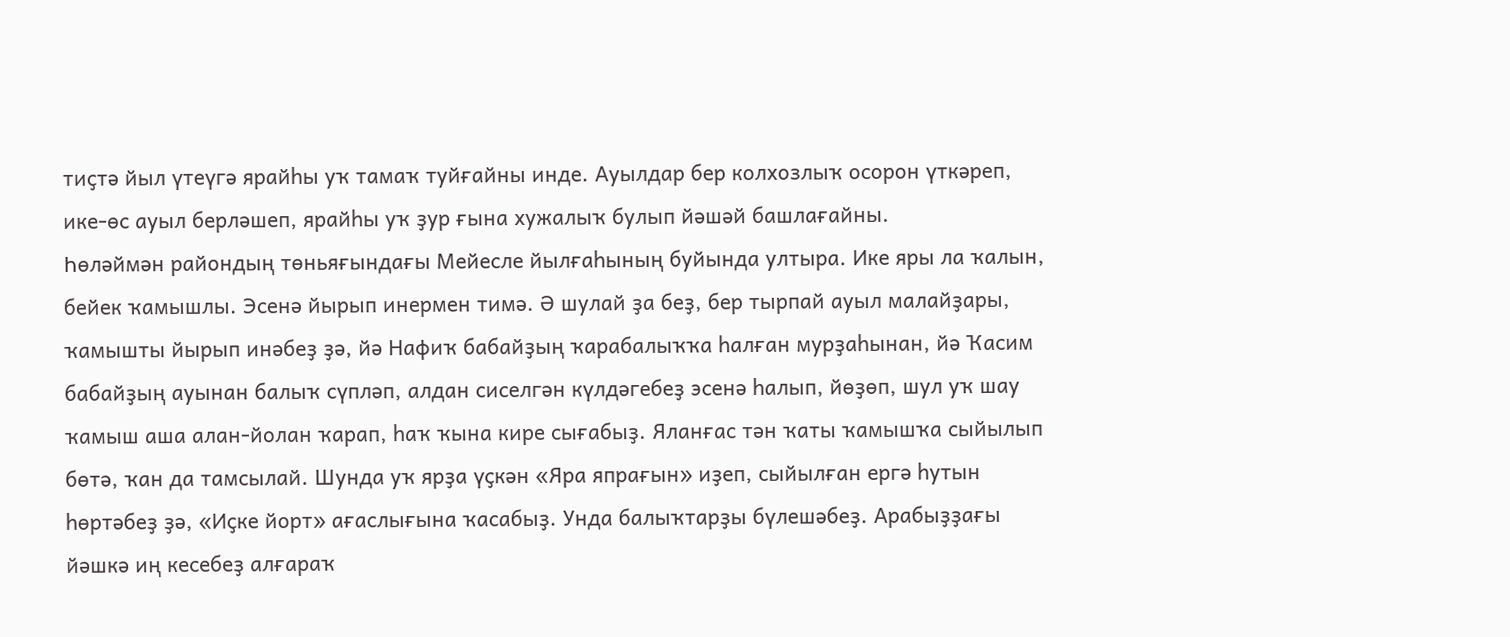тиҫтә йыл үтеүгә ярайһы уҡ тамаҡ туйғайны инде. Ауылдар бер колхозлыҡ осорон үткәреп, ике-өс ауыл берләшеп, ярайһы уҡ ҙур ғына хужалыҡ булып йәшәй башлағайны.
Һөләймән райондың төньяғындағы Мейесле йылғаһының буйында ултыра. Ике яры ла ҡалын, бейек ҡамышлы. Эсенә йырып инермен тимә. Ә шулай ҙа беҙ, бер тырпай ауыл малайҙары, ҡамышты йырып инәбеҙ ҙә, йә Нафиҡ бабайҙың ҡарабалыҡҡа һалған мурҙаһынан, йә Ҡасим бабайҙың ауынан балыҡ сүпләп, алдан сиселгән күлдәгебеҙ эсенә һалып, йөҙөп, шул уҡ шау ҡамыш аша алан-йолан ҡарап, һаҡ ҡына кире сығабыҙ. Яланғас тән ҡаты ҡамышҡа сыйылып бөтә, ҡан да тамсылай. Шунда уҡ ярҙа үҫкән «Яра япрағын» иҙеп, сыйылған ергә һутын һөртәбеҙ ҙә, «Иҫке йорт» ағаслығына ҡасабыҙ. Унда балыҡтарҙы бүлешәбеҙ. Арабыҙҙағы йәшкә иң кесебеҙ алғараҡ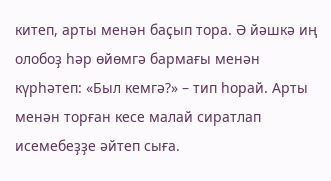китеп, арты менән баҫып тора. Ә йәшкә иң олобоҙ һәр өйөмгә бармағы менән күрһәтеп: «Был кемгә?» – тип һорай. Арты менән торған кесе малай сиратлап исемебеҙҙе әйтеп сыға.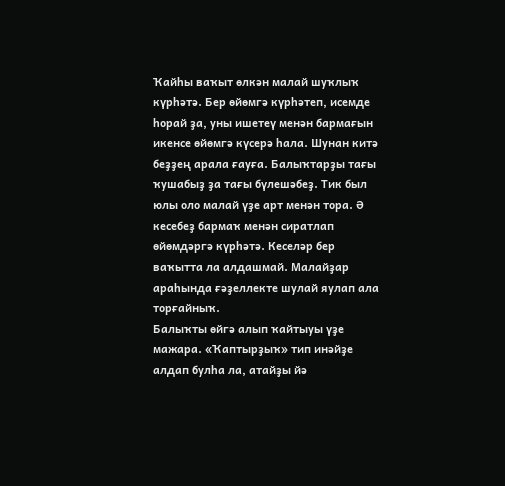Ҡайһы ваҡыт өлкән малай шуҡлыҡ күрһәтә. Бер өйөмгә күрһәтеп, исемде һорай ҙа, уны ишетеү менән бармағын икенсе өйөмгә күсерә һала. Шунан китә беҙҙең арала ғауға. Балыҡтарҙы тағы ҡушабыҙ ҙа тағы бүлешәбеҙ. Тик был юлы оло малай үҙе арт менән тора. Ә кесебеҙ бармаҡ менән сиратлап өйөмдәргә күрһәтә. Кеселәр бер ваҡытта ла алдашмай. Малайҙар араһында ғәҙеллекте шулай яулап ала торғайныҡ.
Балыҡты өйгә алып ҡайтыуы үҙе мажара. «Ҡаптырҙыҡ» тип инәйҙе алдап булһа ла, атайҙы йә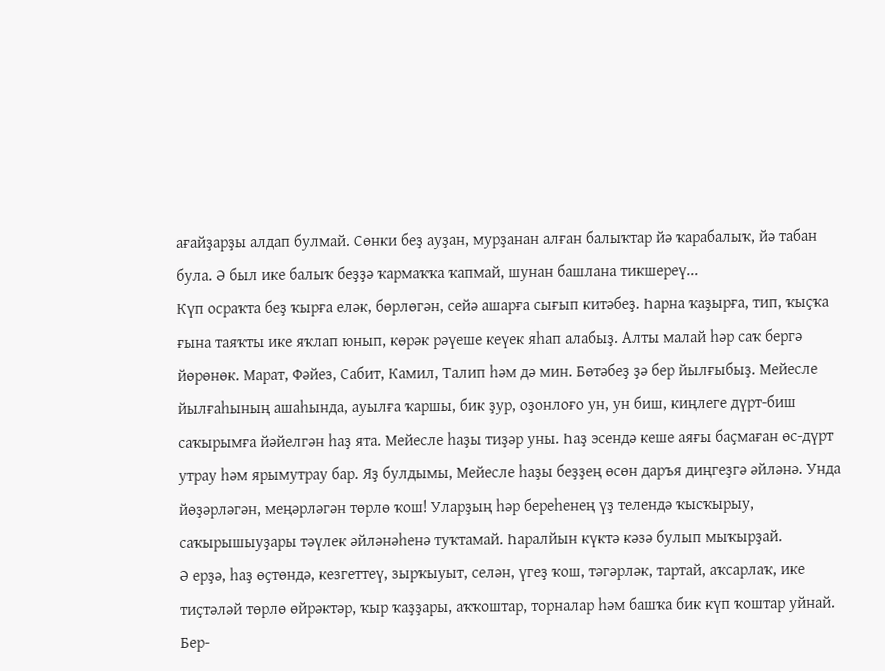ағайҙарҙы алдап булмай. Сөнки беҙ ауҙан, мурҙанан алған балыҡтар йә ҡарабалыҡ, йә табан була. Ә был ике балыҡ беҙҙә ҡармаҡҡа ҡапмай, шунан башлана тикшереү...
Күп осраҡта беҙ ҡырға еләк, бөрлөгән, сейә ашарға сығып китәбеҙ. Һарна ҡаҙырға, тип, ҡыҫҡа ғына таяҡты ике яҡлап юнып, көрәк рәүеше кеүек яһап алабыҙ. Алты малай һәр саҡ бергә йөрөнөк. Марат, Фәйез, Сабит, Камил, Талип һәм дә мин. Бөтәбеҙ ҙә бер йылғыбыҙ. Мейесле йылғаһының ашаһында, ауылға ҡаршы, бик ҙур, оҙонлоғо ун, ун биш, киңлеге дүрт-биш саҡырымға йәйелгән һаҙ ята. Мейесле һаҙы тиҙәр уны. Һаҙ эсендә кеше аяғы баҫмаған өс-дүрт утрау һәм ярымутрау бар. Яҙ булдымы, Мейесле һаҙы беҙҙең өсөн даръя диңгеҙгә әйләнә. Унда йөҙәрләгән, меңәрләгән төрлө ҡош! Уларҙың һәр береһенең үҙ телендә ҡысҡырыу, саҡырышыуҙары тәүлек әйләнәһенә туҡтамай. Һаралйын күктә кәзә булып мыҡырҙай.
Ә ерҙә, һаҙ өҫтөндә, кезгеттеү, зырҡыуыт, селән, үгеҙ ҡош, тәгәрләк, тартай, аҡсарлаҡ, ике тиҫтәләй төрлө өйрәктәр, ҡыр ҡаҙҙары, аҡҡоштар, торналар һәм башҡа бик күп ҡоштар уйнай. Бер-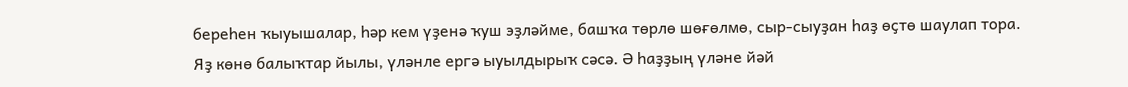береһен ҡыуышалар, һәр кем үҙенә ҡуш эҙләйме, башҡа төрлө шөғөлмө, сыр-сыуҙан һаҙ өҫтө шаулап тора.
Яҙ көнө балыҡтар йылы, үләнле ергә ыуылдырыҡ сәсә. Ә һаҙҙың үләне йәй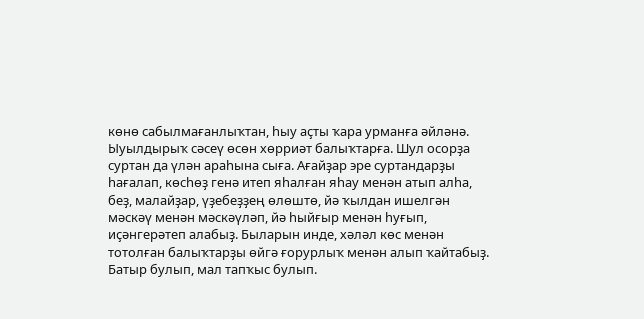көнө сабылмағанлыҡтан, һыу аҫты ҡара урманға әйләнә. Ыуылдырыҡ сәсеү өсөн хөрриәт балыҡтарға. Шул осорҙа суртан да үлән араһына сыға. Ағайҙар эре суртандарҙы һағалап, көсһөҙ генә итеп яһалған яһау менән атып алһа, беҙ, малайҙар, үҙебеҙҙең өлөштө, йә ҡылдан ишелгән мәскәү менән мәскәүләп, йә һыйғыр менән һуғып, иҫәнгерәтеп алабыҙ. Быларын инде, хәләл көс менән тотолған балыҡтарҙы өйгә ғорурлыҡ менән алып ҡайтабыҙ. Батыр булып, мал тапҡыс булып.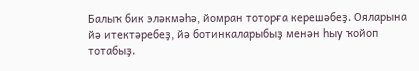Балыҡ бик эләкмәһә, йомран тоторға керешәбеҙ. Ояларына йә итектәребеҙ, йә ботинкаларыбыҙ менән һыу ҡойоп тотабыҙ.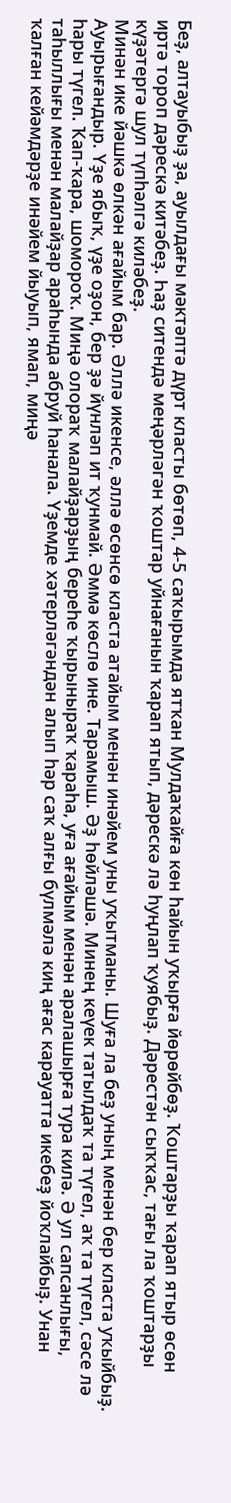Беҙ, алтауыбыҙ ҙа, ауылдағы мәктәптә дүрт класты бөтөп, 4-5 саҡырымда ятҡан Мулдаҡайға көн һайын уҡырға йөрөйбөҙ. Ҡоштарҙы ҡарап ятыр өсөн иртә тороп дәрескә китәбеҙ. Һаҙ ситендә меңәрләгән ҡоштар уйнағанын ҡарап ятып, дәрескә лә һуңлап ҡуябыҙ. Дәрестән сыҡҡас, тағы ла ҡоштарҙы күҙәтергә шул түпһәлгә киләбеҙ.
Минән ике йәшкә өлкән ағайым бар. Әллә икенсе, әллә өсөнсө класта атайым менән инәйем уны уҡытманы. Шуға ла беҙ уның менән бер класта уҡыйбыҙ. Ауырығандыр. Үҙе ябыҡ, үҙе оҙон, бер ҙә йүнләп ит ҡунмай. Әммә көслө ине. Тарамыш. Әҙ һөйләшә. Минең кеүек татылдаҡ та түгел, аҡ та түгел, сәсе лә һары түгел. Ҡап-ҡара, шомороҡ. Миңә олораҡ малайҙарҙың береһе ҡырыныраҡ ҡараһа, уға ағайым менән аралашырға тура килә. Ә ул сапсанлығы, таһыллығы менән малайҙар араһында абруй һанала. Үҙемде хәтерләгәндән алып һәр саҡ алғы бүлмәлә киң ағас карауатта икебеҙ йоҡлайбыҙ. Унан ҡалған кейәмдәрҙе инәйем йыуып, ямап, миңә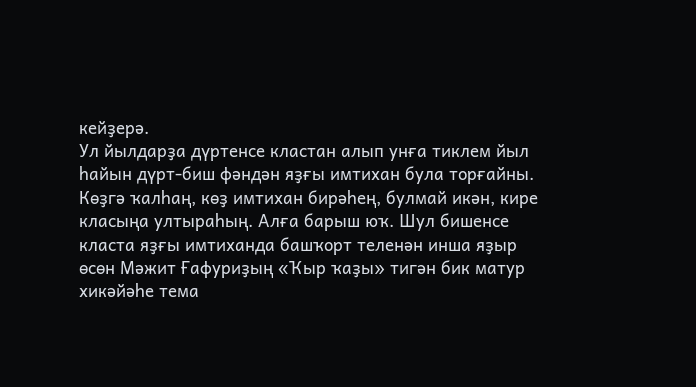кейҙерә.
Ул йылдарҙа дүртенсе кластан алып унға тиклем йыл һайын дүрт-биш фәндән яҙғы имтихан була торғайны. Көҙгә ҡалһаң, көҙ имтихан бирәһең, булмай икән, кире класыңа ултыраһың. Алға барыш юҡ. Шул бишенсе класта яҙғы имтиханда башҡорт теленән инша яҙыр өсөн Мәжит Ғафуриҙың «Ҡыр ҡаҙы» тигән бик матур хикәйәһе тема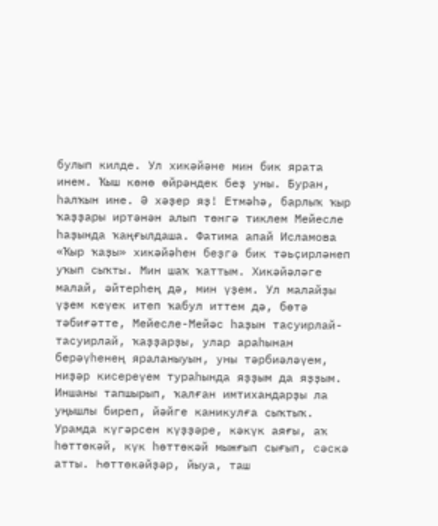булып килде. Ул хикәйәне мин бик ярата инем. Ҡыш көнө өйрәндек беҙ уны. Буран, һалҡын ине. Ә хәҙер яҙ! Етмәһә, барлыҡ ҡыр ҡаҙҙары иртәнән алып төнгә тиклем Мейесле һаҙында ҡаңғылдаша. Фатима апай Исламова «Ҡыр ҡаҙы» хикәйәһен беҙгә бик тәьҫирләнеп уҡып сыҡты. Мин шаҡ ҡаттым. Хикәйәләге малай, әйтерһең дә, мин үҙем. Ул малайҙы үҙем кеүек итеп ҡабул иттем дә, бөтә тәбиғәтте, Мейесле-Мейәс һаҙын тасуирлай-тасуирлай, ҡаҙҙарҙы, улар араһынан берәүһенең яраланыуын, уны тәрбиәләүем, ниҙәр кисереүем тураһында яҙҙым да яҙҙым. Иншаны тапшырып, ҡалған имтихандарҙы ла уңышлы биреп, йәйге каникулға сыҡтыҡ. Урамда күгәрсен күҙҙәре, кәкүк аяғы, аҡ һөттөкәй, күк һөттөкәй мыжғып сығып, сәскә атты. Һөттөкәйҙәр, йыуа, таш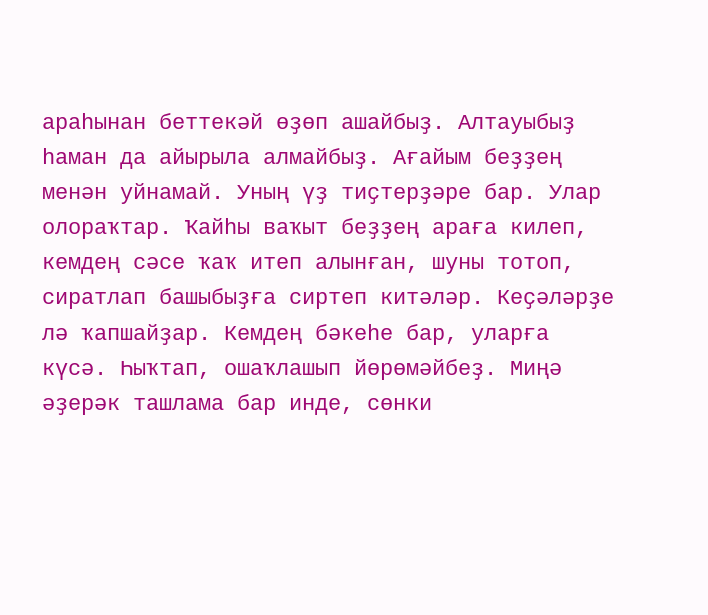араһынан беттекәй өҙөп ашайбыҙ. Алтауыбыҙ һаман да айырыла алмайбыҙ. Ағайым беҙҙең менән уйнамай. Уның үҙ тиҫтерҙәре бар. Улар олораҡтар. Ҡайһы ваҡыт беҙҙең араға килеп, кемдең сәсе ҡаҡ итеп алынған, шуны тотоп, сиратлап башыбыҙға сиртеп китәләр. Кеҫәләрҙе лә ҡапшайҙар. Кемдең бәкеһе бар, уларға күсә. Һыҡтап, ошаҡлашып йөрөмәйбеҙ. Миңә әҙерәк ташлама бар инде, сөнки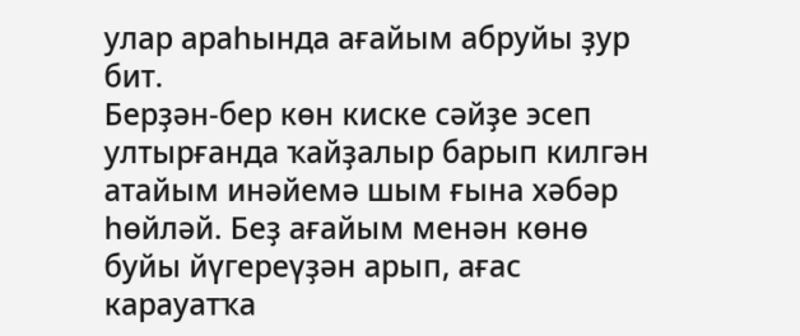улар араһында ағайым абруйы ҙур бит.
Берҙән-бер көн киске сәйҙе эсеп ултырғанда ҡайҙалыр барып килгән атайым инәйемә шым ғына хәбәр һөйләй. Беҙ ағайым менән көнө буйы йүгереүҙән арып, ағас карауатҡа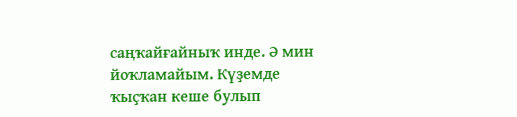саңҡайғайныҡ инде. Ә мин йоҡламайым. Күҙемде ҡыҫҡан кеше булып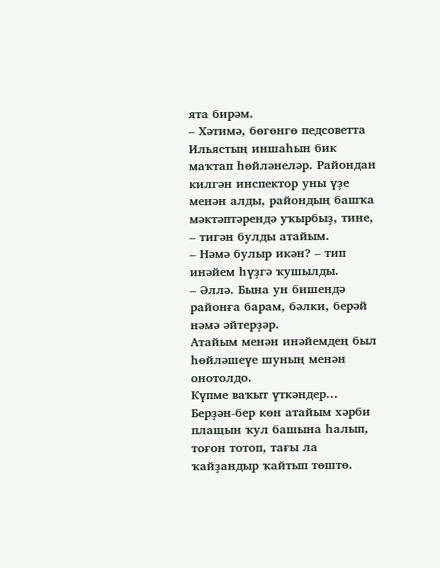ята бирәм.
– Хәтимә, бөгөнгө педсоветта Ильястың иншаһын бик маҡтап һөйләнеләр. Райондан килгән инспектор уны үҙе менән алды, райондың башҡа мәктәптәрендә уҡырбыҙ, тине, – тигән булды атайым.
– Нәмә булыр икән? – тип инәйем һүҙгә ҡушылды.
– Әллә. Бына ун бишендә районға барам, бәлки, берәй нәмә әйтерҙәр.
Атайым менән инәйемдең был һөйләшеүе шуның менән онотолдо.
Күпме ваҡыт үткәндер... Берҙән-бер көн атайым хәрби плащын ҡул башына һалып, тоғон тотоп, тағы ла ҡайҙандыр ҡайтып төштө.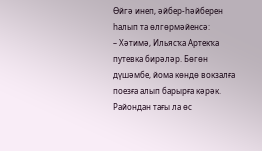Өйгә инеп, әйбер-һәйберен һалып та өлгөрмәйенсә:
– Хәтимә, Ильясҡа Артекҡа путевка бирәләр. Бөгөн дүшәмбе, йома көндө вокзалға поезға алып барырға кәрәк. Райондан тағы ла өс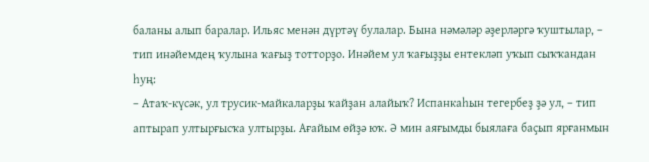баланы алып баралар. Ильяс менән дүртәү булалар. Бына нәмәләр әҙерләргә ҡуштылар, – тип инәйемдең ҡулына ҡағыҙ тотторҙо. Инәйем ул ҡағыҙҙы ентекләп уҡып сыҡҡандан һуң:
– Атаҡ-күсәк, ул трусик-майкаларҙы ҡайҙан алайыҡ? Испанкаһын тегербеҙ ҙә ул, – тип аптырап ултырғысҡа ултырҙы. Ағайым өйҙә юҡ. Ә мин аяғымды быялаға баҫып ярғанмын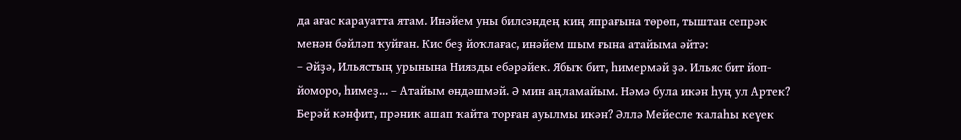да ағас карауатта ятам. Инәйем уны билсәндең киң япрағына төрөп, тыштан сепрәк менән бәйләп ҡуйған. Кис беҙ йоҡлағас, инәйем шым ғына атайыма әйтә:
– Әйҙә, Ильястың урынына Ниязды ебәрәйек. Ябыҡ бит, һимермәй ҙә. Ильяс бит йоп-йоморо, һимеҙ... – Атайым өндәшмәй. Ә мин аңламайым. Нәмә була икән һуң ул Артек? Берәй кәнфит, прәник ашап ҡайта торған ауылмы икән? Әллә Мейесле ҡалаһы кеүек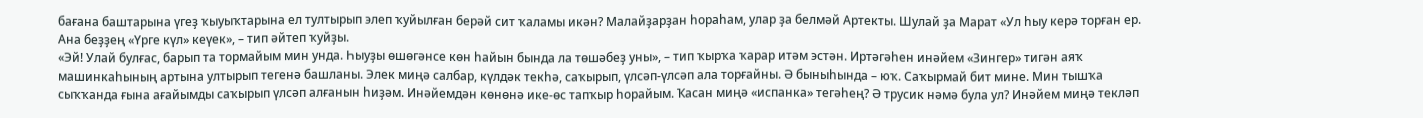бағана баштарына үгеҙ ҡыуыҡтарына ел тултырып элеп ҡуйылған берәй сит ҡаламы икән? Малайҙарҙан һораһам, улар ҙа белмәй Артекты. Шулай ҙа Марат «Ул һыу керә торған ер. Ана беҙҙең «Үрге күл» кеүек», – тип әйтеп ҡуйҙы.
«Эй! Улай булғас, барып та тормайым мин унда. Һыуҙы өшөгәнсе көн һайын бында ла төшәбеҙ уны», – тип ҡырҡа ҡарар итәм эстән. Иртәгәһен инәйем «Зингер» тигән аяҡ машинкаһының артына ултырып тегенә башланы. Элек миңә салбар, күлдәк текһә, саҡырып, үлсәп-үлсәп ала торғайны. Ә быныһында – юҡ. Саҡырмай бит мине. Мин тышҡа сыҡҡанда ғына ағайымды саҡырып үлсәп алғанын һиҙәм. Инәйемдән көнөнә ике-өс тапҡыр һорайым. Ҡасан миңә «испанка» тегәһең? Ә трусик нәмә була ул? Инәйем миңә текләп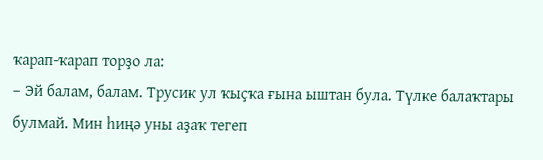ҡарап-ҡарап торҙо ла:
– Эй балам, балам. Трусик ул ҡыҫҡа ғына ыштан була. Түлке балаҡтары булмай. Мин һиңә уны аҙаҡ тегеп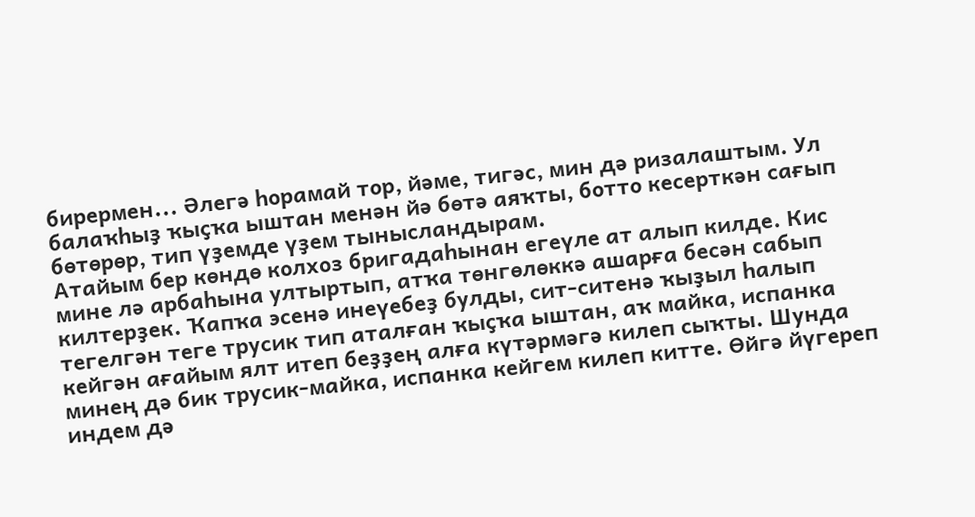бирермен... Әлегә һорамай тор, йәме, тигәс, мин дә ризалаштым. Ул балаҡһыҙ ҡыҫҡа ыштан менән йә бөтә аяҡты, ботто кесерткән сағып бөтөрөр, тип үҙемде үҙем тынысландырам.
Атайым бер көндө колхоз бригадаһынан егеүле ат алып килде. Кис мине лә арбаһына ултыртып, атҡа төнгөлөккә ашарға бесән сабып килтерҙек. Ҡапҡа эсенә инеүебеҙ булды, сит-ситенә ҡыҙыл һалып тегелгән теге трусик тип аталған ҡыҫҡа ыштан, аҡ майка, испанка кейгән ағайым ялт итеп беҙҙең алға күтәрмәгә килеп сыҡты. Шунда минең дә бик трусик-майка, испанка кейгем килеп китте. Өйгә йүгереп индем дә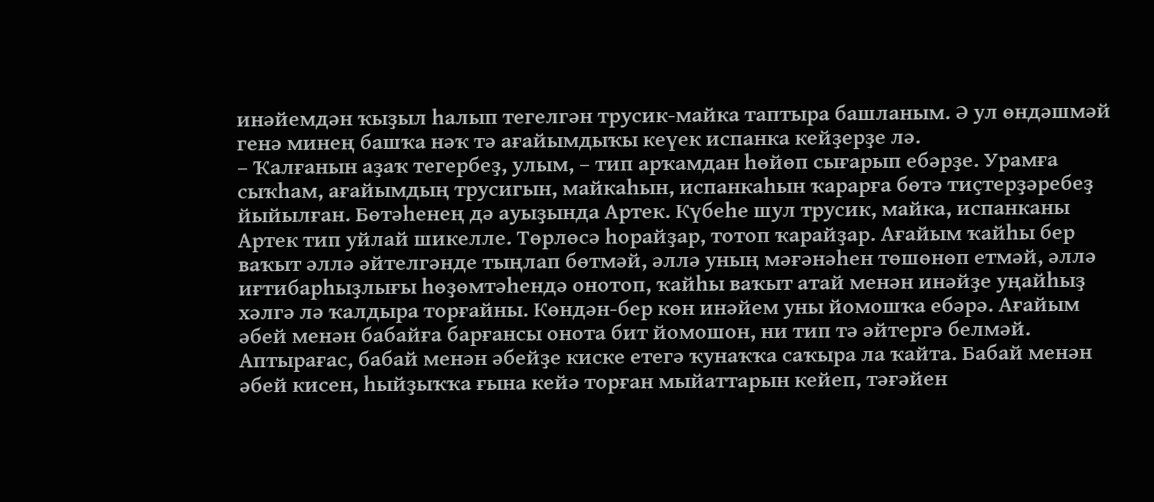инәйемдән ҡыҙыл һалып тегелгән трусик-майка таптыра башланым. Ә ул өндәшмәй генә минең башҡа нәҡ тә ағайымдыҡы кеүек испанка кейҙерҙе лә.
– Ҡалғанын аҙаҡ тегербеҙ, улым, – тип арҡамдан һөйөп сығарып ебәрҙе. Урамға сыҡһам, ағайымдың трусигын, майкаһын, испанкаһын ҡарарға бөтә тиҫтерҙәребеҙ йыйылған. Бөтәһенең дә ауыҙында Артек. Күбеһе шул трусик, майка, испанканы Артек тип уйлай шикелле. Төрлөсә һорайҙар, тотоп ҡарайҙар. Ағайым ҡайһы бер ваҡыт әллә әйтелгәнде тыңлап бөтмәй, әллә уның мәғәнәһен төшөнөп етмәй, әллә иғтибарһыҙлығы һөҙөмтәһендә онотоп, ҡайһы ваҡыт атай менән инәйҙе уңайһыҙ хәлгә лә ҡалдыра торғайны. Көндән-бер көн инәйем уны йомошҡа ебәрә. Ағайым әбей менән бабайға барғансы онота бит йомошон, ни тип тә әйтергә белмәй. Аптырағас, бабай менән әбейҙе киске етегә ҡунаҡҡа саҡыра ла ҡайта. Бабай менән әбей кисен, һыйҙыҡҡа ғына кейә торған мыйаттарын кейеп, тәғәйен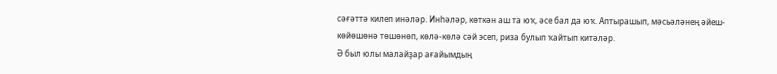сәғәттә килеп инәләр. Инһәләр, көткән аш та юҡ, әсе бал да юҡ. Аптырашып, мәсьәләнең әйеш-көйөшөнә төшөнөп, көлә-көлә сәй эсеп, риза булып ҡайтып китәләр.
Ә был юлы малайҙар ағайымдың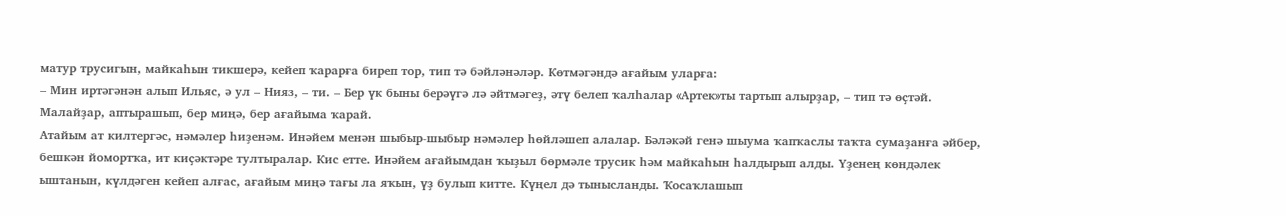матур трусигын, майкаһын тикшерә, кейеп ҡарарға биреп тор, тип тә бәйләнәләр. Көтмәгәндә ағайым уларға:
– Мин иртәгәнән алып Ильяс, ә ул – Нияз, – ти. – Бер үк быны берәүгә лә әйтмәгеҙ, әтү белеп ҡалһалар «Артек»ты тартып алырҙар, – тип тә өҫтәй. Малайҙар, аптырашып, бер миңә, бер ағайыма ҡарай.
Атайым ат килтергәс, нәмәлер һиҙенәм. Инәйем менән шыбыр-шыбыр нәмәлер һөйләшеп алалар. Бәләкәй генә шыума ҡапҡаслы таҡта сумаҙанға әйбер, бешкән йомортҡа, ит киҫәктәре тултыралар. Кис етте. Инәйем ағайымдан ҡыҙыл бөрмәле трусик һәм майкаһын һалдырып алды. Үҙенең көндәлек ыштанын, күлдәген кейеп алғас, ағайым миңә тағы ла яҡын, үҙ булып китте. Күңел дә тынысланды. Ҡосаҡлашып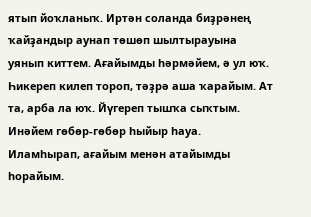ятып йоҡланыҡ. Иртән соланда биҙрәнең ҡайҙандыр аунап төшөп шылтырауына уянып киттем. Ағайымды һәрмәйем, ә ул юҡ. Һикереп килеп тороп, тәҙрә аша ҡарайым. Ат та, арба ла юҡ. Йүгереп тышҡа сыҡтым. Инәйем гөбөр-гөбөр һыйыр һауа. Иламһырап, ағайым менән атайымды һорайым.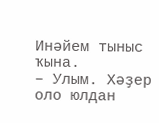Инәйем тыныс ҡына.
– Улым. Хәҙер оло юлдан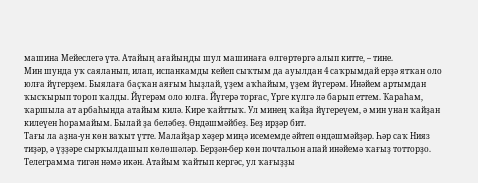машина Мейеслегә үтә. Атайың ағайыңды шул машинаға өлгөртөргә алып китте, – тине.
Мин шунда уҡ саяланып, илап, испанкамды кейеп сыҡтым да ауылдан 4 саҡрымдай ерҙә ятҡан оло юлға йүгерҙем. Быялаға баҫҡан аяғым һыҙлай, үҙем аҡһайым, үҙем йүгерәм. Инәйем артымдан ҡысҡырып тороп ҡалды. Йүгерәм оло юлға. Йүгерә торғас, Үрге күлгә лә барып еттем. Ҡараһам, ҡаршыла ат арбаһында атайым килә. Кире ҡайттыҡ. Ул минең ҡайҙа йүгереүем, ә мин унан ҡайҙан килеүен һорамайым. Былай ҙа беләбеҙ. Өндәшмәйбеҙ. Беҙ ирҙәр бит.
Тағы ла аҙна-ун көн ваҡыт үтте. Малайҙар хәҙер миңә исемемде әйтеп өндәшмәйҙәр. Һәр саҡ Нияз тиҙәр, ә үҙҙәре сырҡылдашып көлөшәләр. Берҙән-бер көн почтальон апай инәйемә ҡағыҙ тотторҙо. Телеграмма тигән нәмә икән. Атайым ҡайтып кергәс, ул ҡағыҙҙы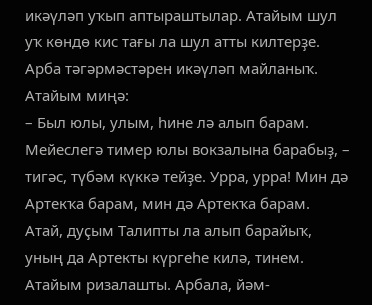икәүләп уҡып аптыраштылар. Атайым шул уҡ көндө кис тағы ла шул атты килтерҙе. Арба тәгәрмәстәрен икәүләп майланыҡ. Атайым миңә:
– Был юлы, улым, һине лә алып барам. Мейеслегә тимер юлы вокзалына барабыҙ, – тигәс, түбәм күккә тейҙе. Урра, урра! Мин дә Артекҡа барам, мин дә Артекҡа барам. Атай, дуҫым Талипты ла алып барайыҡ, уның да Артекты күргеһе килә, тинем. Атайым ризалашты. Арбала, йәм-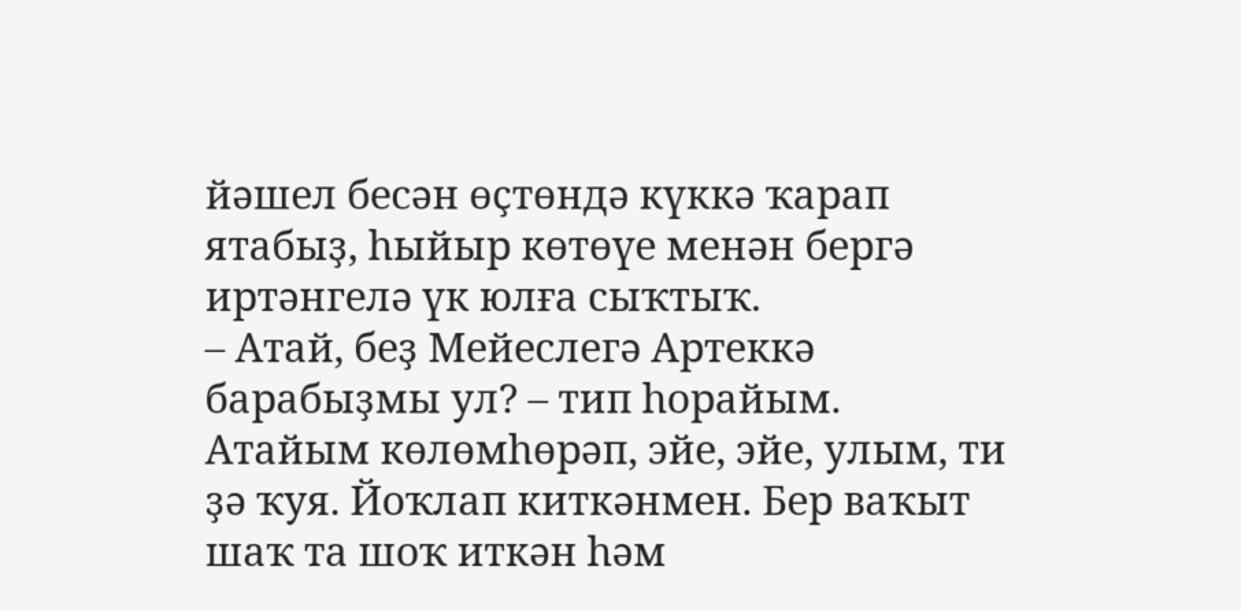йәшел бесән өҫтөндә күккә ҡарап ятабыҙ, һыйыр көтөүе менән бергә иртәнгелә үк юлға сыҡтыҡ.
– Атай, беҙ Мейеслегә Артеккә барабыҙмы ул? – тип һорайым.
Атайым көлөмһөрәп, эйе, эйе, улым, ти ҙә ҡуя. Йоҡлап киткәнмен. Бер ваҡыт шаҡ та шоҡ иткән һәм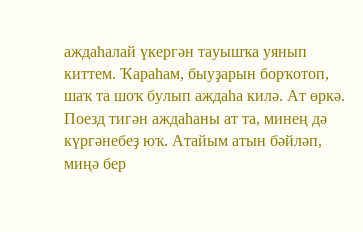аждаһалай үкергән тауышҡа уянып киттем. Ҡараһам, быуҙарын борҡотоп, шаҡ та шоҡ булып аждаһа килә. Ат өркә. Поезд тигән аждаһаны ат та, минең дә күргәнебеҙ юҡ. Атайым атын бәйләп, миңә бер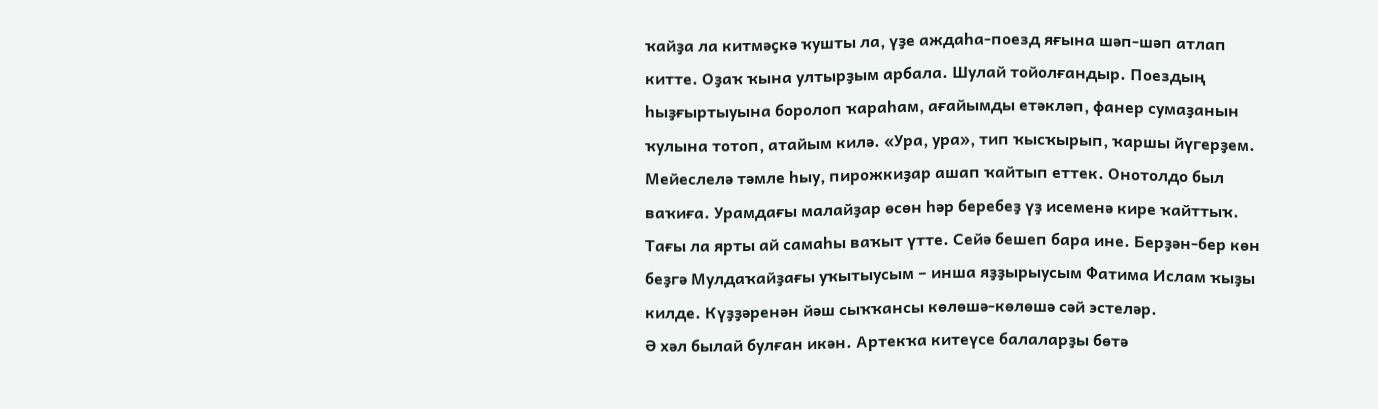ҡайҙа ла китмәҫкә ҡушты ла, үҙе аждаһа-поезд яғына шәп-шәп атлап китте. Оҙаҡ ҡына ултырҙым арбала. Шулай тойолғандыр. Поездың һыҙғыртыуына боролоп ҡараһам, ағайымды етәкләп, фанер сумаҙанын ҡулына тотоп, атайым килә. «Ура, ура», тип ҡысҡырып, ҡаршы йүгерҙем. Мейеслелә тәмле һыу, пирожкиҙар ашап ҡайтып еттек. Онотолдо был ваҡиға. Урамдағы малайҙар өсөн һәр беребеҙ үҙ исеменә кире ҡайттыҡ. Тағы ла ярты ай самаһы ваҡыт үтте. Сейә бешеп бара ине. Берҙән-бер көн беҙгә Мулдаҡайҙағы уҡытыусым – инша яҙҙырыусым Фатима Ислам ҡыҙы килде. Күҙҙәренән йәш сыҡҡансы көлөшә-көлөшә сәй эстеләр.
Ә хәл былай булған икән. Артекҡа китеүсе балаларҙы бөтә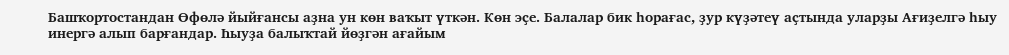Башҡортостандан Өфөлә йыйғансы аҙна ун көн ваҡыт үткән. Көн эҫе. Балалар бик һорағас, ҙур күҙәтеү аҫтында уларҙы Ағиҙелгә һыу инергә алып барғандар. Һыуҙа балыҡтай йөҙгән ағайым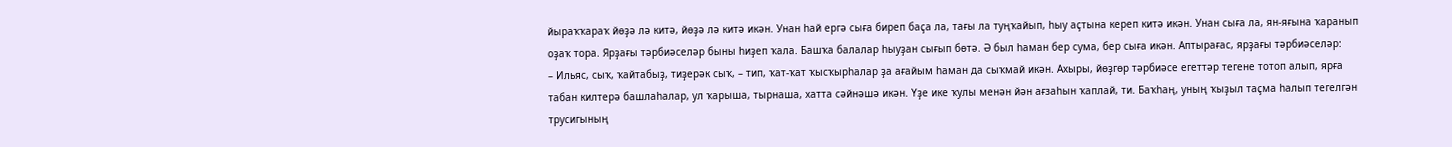йыраҡҡараҡ йөҙә лә китә, йөҙә лә китә икән. Унан һай ергә сыға биреп баҫа ла, тағы ла туңҡайып, һыу аҫтына кереп китә икән. Унан сыға ла, ян-яғына ҡаранып оҙаҡ тора. Ярҙағы тәрбиәселәр быны һиҙеп ҡала. Башҡа балалар һыуҙан сығып бөтә. Ә был һаман бер сума, бер сыға икән. Аптырағас, ярҙағы тәрбиәселәр:
– Ильяс, сыҡ, ҡайтабыҙ, тиҙерәк сыҡ, – тип, ҡат-ҡат ҡысҡырһалар ҙа ағайым һаман да сыҡмай икән. Ахыры, йөҙгөр тәрбиәсе егеттәр тегене тотоп алып, ярға табан килтерә башлаһалар, ул ҡарыша, тырнаша, хатта сәйнәшә икән. Үҙе ике ҡулы менән йән ағзаһын ҡаплай, ти. Баҡһаң, уның ҡыҙыл таҫма һалып тегелгән трусигының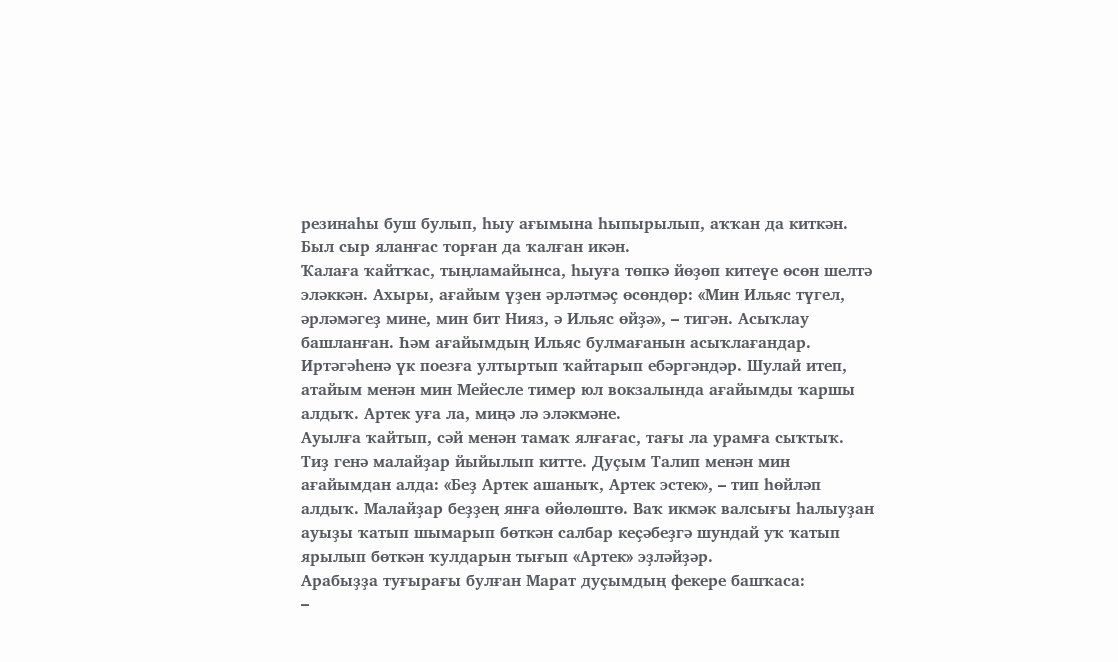резинаһы буш булып, һыу ағымына һыпырылып, аҡҡан да киткән. Был сыр яланғас торған да ҡалған икән.
Ҡалаға ҡайтҡас, тыңламайынса, һыуға төпкә йөҙөп китеүе өсөн шелтә эләккән. Ахыры, ағайым үҙен әрләтмәҫ өсөндөр: «Мин Ильяс түгел, әрләмәгеҙ мине, мин бит Нияз, ә Ильяс өйҙә», – тигән. Асыҡлау башланған. Һәм ағайымдың Ильяс булмағанын асыҡлағандар. Иртәгәһенә үк поезға ултыртып ҡайтарып ебәргәндәр. Шулай итеп, атайым менән мин Мейесле тимер юл вокзалында ағайымды ҡаршы алдыҡ. Артек уға ла, миңә лә эләкмәне.
Ауылға ҡайтып, сәй менән тамаҡ ялғағас, тағы ла урамға сыҡтыҡ. Тиҙ генә малайҙар йыйылып китте. Дуҫым Талип менән мин ағайымдан алда: «Беҙ Артек ашаныҡ, Артек эстек», – тип һөйләп алдыҡ. Малайҙар беҙҙең янға өйөлөштө. Ваҡ икмәк валсығы һалыуҙан ауыҙы ҡатып шымарып бөткән салбар кеҫәбеҙгә шундай уҡ ҡатып ярылып бөткән ҡулдарын тығып «Артек» эҙләйҙәр.
Арабыҙҙа туғырағы булған Марат дуҫымдың фекере башҡаса:
–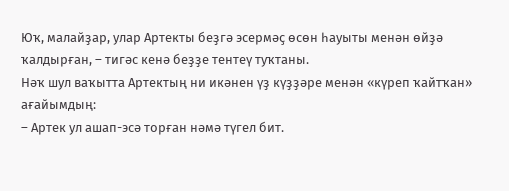Юҡ, малайҙар, улар Артекты беҙгә эсермәҫ өсөн һауыты менән өйҙә ҡалдырған, – тигәс кенә беҙҙе тентеү туҡтаны.
Нәҡ шул ваҡытта Артектың ни икәнен үҙ күҙҙәре менән «күреп ҡайтҡан» ағайымдың:
– Артек ул ашап-эсә торған нәмә түгел бит.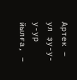Артек – ул ҙу-у-у-ур йылға, –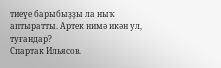тиеүе барыбыҙҙы ла ныҡ аптыратты. Артек нимә икән ул, туғандар?
Спартак Ильясов.